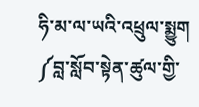ཧི་མ་ལ་ཡའི་འཕྲུལ་སྨྱུག
༼བླ་སློབ་སྟེན་ཚུལ་གྱི་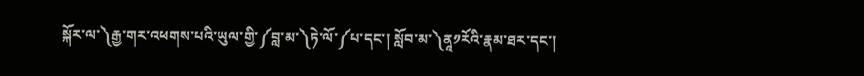སྐོར་ལ་༽རྒྱ་གར་འཕགས་པའི་ཡུལ་གྱི་༼བླ་མ་༽ཏེ་ལོ་༼པ་དང་། སློབ་མ་༽ནཱ༡རོའི་རྣམ་ཐར་དང་།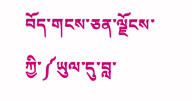བོད་གངས་ཅན་ལྗོངས་ཀྱི་༼ཡུལ་དུ་བླ་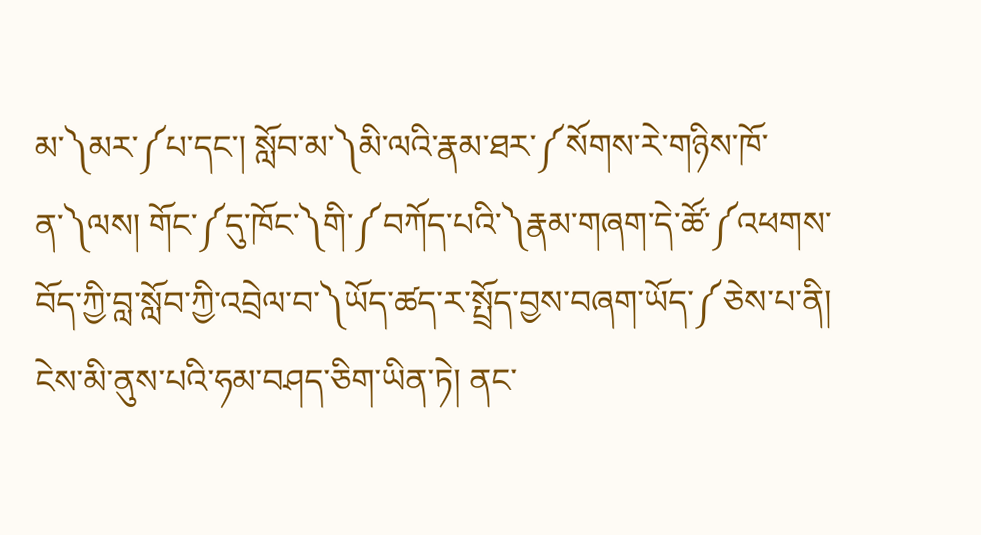མ་༽མར་༼པ་དང་། སློབ་མ་༽མི་ལའི་རྣམ་ཐར་༼སོགས་རེ་གཉིས་ཁོ་ན་༽ལས། གོང་༼དུ་ཁོང་༽གི་༼བཀོད་པའི་༽རྣམ་གཞག་དེ་ཚོ་༼འཕགས་བོད་ཀྱི་བླ་སློབ་ཀྱི་འབྲེལ་བ་༽ཡོད་ཚད་ར་སྤྲོད་བྱས་བཞག་ཡོད་༼ཅེས་པ་ནི། ངེས་མི་ནུས་པའི་ཧམ་བཤད་ཅིག་ཡིན་ཏེ། ནང་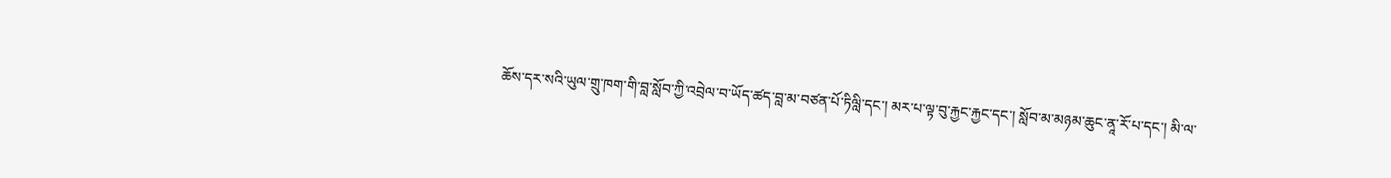ཆོས་དར་སའི་ཡུལ་གྲུ་ཁག་གི་བླ་སློབ་ཀྱི་འབྲེལ་བ་ཡོད་ཚད་བླ་མ་བཙན་པོ་ཏིལླི་དང་། མར་པ་ལྟ་བུ་རྐྱང་རྐྱང་དང་། སློབ་མ་མཉམ་ཆུང་ནཱ་རོ་པ་དང་། མི་ལ་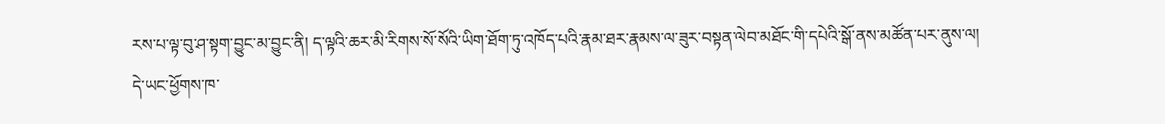རས་པ་ལྟ་བུ་ཤ་སྟག་བྱུང་མ་བྱུང་ནི། ད་ལྟའི་ཆར་མི་རིགས་སོ་སོའི་ཡིག་ཐོག་ཏུ་འཁོད་པའི་རྣམ་ཐར་རྣམས་ལ་ཟུར་བསྟན་ལེབ་མཐོང་གི་དཔེའི་སྒོ་ནས་མཚོན་པར་ནུས་ལ།
དེ་ཡང་ཕྱོགས་ཁ་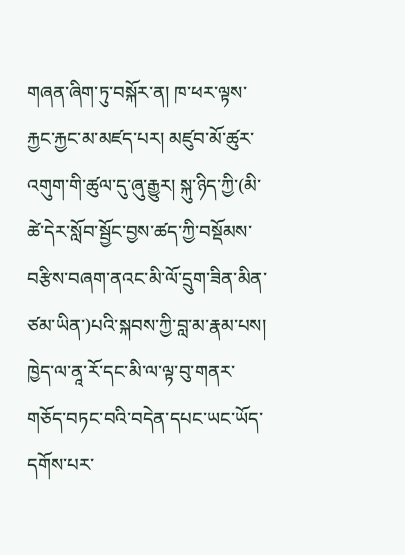གཞན་ཞིག་ཏུ་བསྐོར་ན། ཁ་ཕར་ལྟས་རྐྱང་རྐྱང་མ་མཛད་པར། མཛུབ་མོ་ཚུར་འགུག་གི་ཚུལ་དུ་ཞུ་རྒྱུར། སྐུ་ཉིད་ཀྱི་(མི་ཚེ་དེར་སློབ་སྦྱོང་བྱས་ཚད་ཀྱི་བསྡོམས་བརྩིས་བཞག་ནའང་མི་ལོ་དྲུག་ཟིན་མིན་ཙམ་ཡིན་)པའི་སྐབས་ཀྱི་བླ་མ་རྣམ་པས། ཁྱེད་ལ་ནཱ་རོ་དང་མི་ལ་ལྟ་བུ་གནར་གཅོད་བཏང་བའི་བདེན་དཔང་ཡང་ཡོད་དགོས་པར་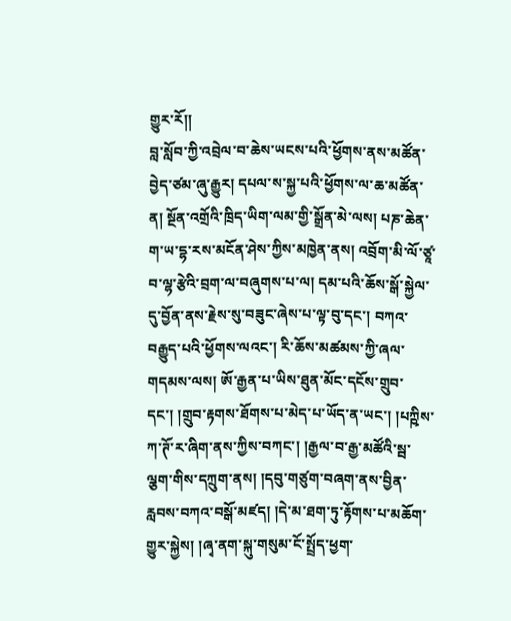གྱུར་རོ།།
བླ་སློབ་ཀྱི་འབྲེལ་བ་ཆེས་ཡངས་པའི་ཕྱོགས་ནས་མཚོན་བྱེད་ཙམ་ཞུ་རྒྱུར། དཔལ་ས་སྐྱ་པའི་ཕྱོགས་ལ་ཆ་མཚོན་ན། སྔོན་འགྲོའི་ཁྲིད་ཡིག་ལམ་གྱི་སྒྲོན་མེ་ལས། པཎ་ཆེན་ག་ཡ་དྷ་རས་མངོན་ཤེས་ཀྱིས་མཁྱེན་ནས། འབྲོག་མི་ལོ་ཙཱ་བ་ལྷ་རྩེའི་བྲག་ལ་བཞུགས་པ་ལ། དམ་པའི་ཆོས་སྒོ་སྐྱེལ་དུ་བྱོན་ནས་རྗེས་སུ་བཟུང་ཞེས་པ་ལྟ་བུ་དང་། བཀའ་བརྒྱུད་པའི་ཕྱོགས་ལའང་། རི་ཆོས་མཚམས་ཀྱི་ཞལ་གདམས་ལས། ཨོ་རྒྱན་པ་ཡིས་ཐུན་མོང་དངོས་གྲུབ་དང་། །གྲུབ་རྟགས་ཐོགས་པ་མེད་པ་ཡོད་ན་ཡང་། །པཀྵིས་ཀ་ཊོ་ར་ཞིག་ནས་ཀྱིས་བཀང་། །རྒྱལ་བ་རྒྱ་མཚོའི་སྦ་ལྕག་གིས་དཀྲུག་ནས། །དབུ་གཙུག་བཞག་ནས་བྱིན་རླབས་བཀའ་བསྒོ་མཛད། །དེ་མ་ཐག་ཏུ་རྟོགས་པ་མཆོག་གྱུར་སྐྱེས། །ཞྭ་ནག་སྐུ་གསུམ་ངོ་སྤྲོད་ཕྱག་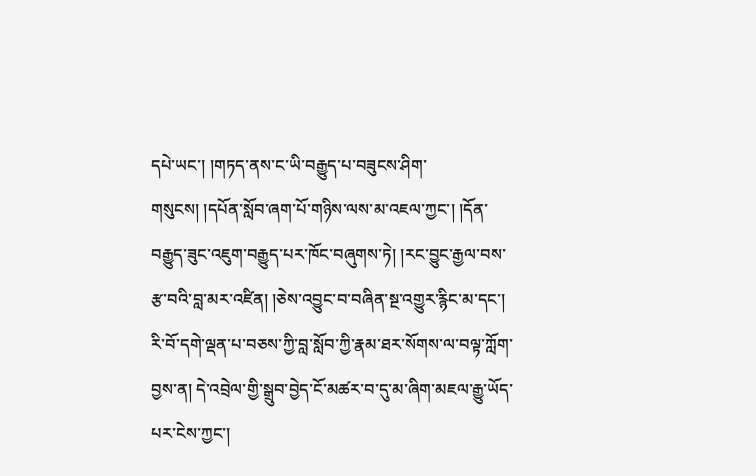དཔེ་ཡང་། །གཏད་ནས་ང་ཡི་བརྒྱུད་པ་བཟུངས་ཤིག་གསུངས། །དཔོན་སློབ་ཞག་པོ་གཉིས་ལས་མ་འཇལ་ཀྱང་། །དོན་བརྒྱུད་ཟུང་འཇུག་བརྒྱུད་པར་ཁོང་བཞུགས་ཏེ། །རང་བྱུང་རྒྱལ་བས་རྩ་བའི་བླ་མར་འཛིན། །ཅེས་འབྱུང་བ་བཞིན་སྔ་འགྱུར་རྙིང་མ་དང་། རི་བོ་དགེ་ལྡན་པ་བཅས་ཀྱི་བླ་སློབ་ཀྱི་རྣམ་ཐར་སོགས་ལ་བལྟ་ཀློག་བྱས་ན། དེ་འབྲེལ་གྱི་སྒྲུབ་བྱེད་ངོ་མཚར་བ་དུ་མ་ཞིག་མཇལ་རྒྱུ་ཡོད་པར་ངེས་ཀྱང་།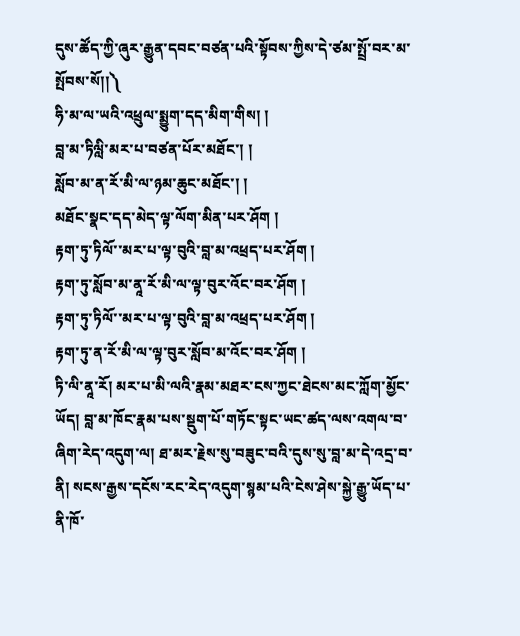དུས་ཚོད་ཀྱི་ཞུར་རྒྱུན་དབང་བཙན་པའི་སྟོབས་ཀྱིས་དེ་ཙམ་སྤྲོ་བར་མ་སྤོབས་སོ།།༽
ཧི་མ་ལ་ཡའི་འཕྲུལ་སྨྱུག་དད་མིག་གིས། །
བླ་མ་ཏིལླི་མར་པ་བཙན་པོར་མཐོང་། །
སློབ་མ་ན་རོ་མི་ལ་ཉམ་ཆུང་མཐོང་། །
མཐོང་སྣང་དད་མེད་ལྟ་ལོག་མིན་པར་ཤོག །
རྟག་ཏུ་ཏིལོ་་མར་པ་ལྟ་བུའི་བླ་མ་འཕྲད་པར་ཤོག །
རྟག་ཏུ་སློབ་མ་ནཱ་རོ་མི་ལ་ལྟ་བུར་འོང་བར་ཤོག །
རྟག་ཏུ་ཏིལོ་་མར་པ་ལྟ་བུའི་བླ་མ་འཕྲད་པར་ཤོག །
རྟག་ཏུ་ན་རོ་མི་ལ་ལྟ་བུར་སློབ་མ་འོང་བར་ཤོག །
ཏི་ལི་ནཱ་རོ། མར་པ་མི་ལའི་རྣམ་མཐར་ངས་ཀྱང་ཐེངས་མང་ཀློག་མྱོང་ཡོད། བླ་མ་ཁོང་རྣམ་པས་སྡུག་པོ་གཏོང་སྟང་ཡང་ཚད་ལས་འགལ་བ་ཞིག་རེད་འདུག་ལ། ཐ་མར་རྗེས་སུ་བཟུང་བའི་དུས་སུ་བླ་མ་དེ་འདྲ་བ་ནི། སངས་རྒྱས་དངོས་རང་རེད་འདུག་སྙམ་པའི་ངེས་ཤེས་སྐྱེ་རྒྱུ་ཡོད་པ་ནི་ཁོ་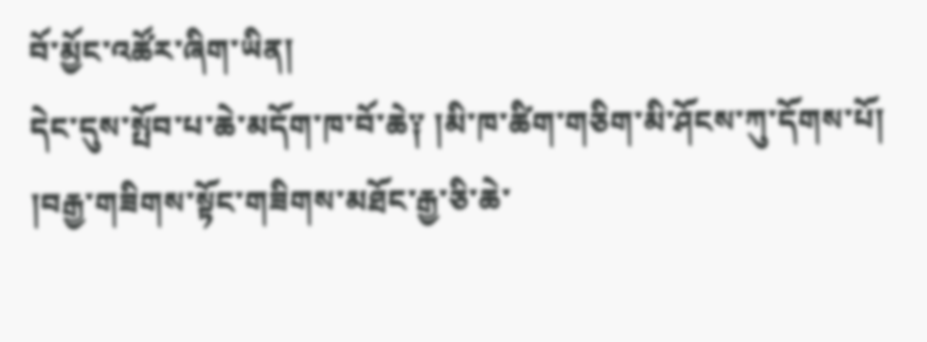བོ་མྱོང་འཚོར་ཞིག་ཡིན།
དེང་དུས་སྤོབ་པ་ཆེ་མདོག་ཁ་བོ་ཆེ༑ །མི་ཁ་ཚིག་གཅིག་མི་ཤོངས་ཀུ་དོགས་པོ།
།བརྒྱ་གཟིགས་སྟོང་གཟིགས་མཐོང་རྒྱ་ཅི་ཆེ་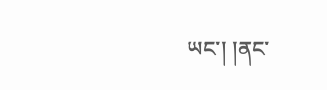ཡང་། །ནང་